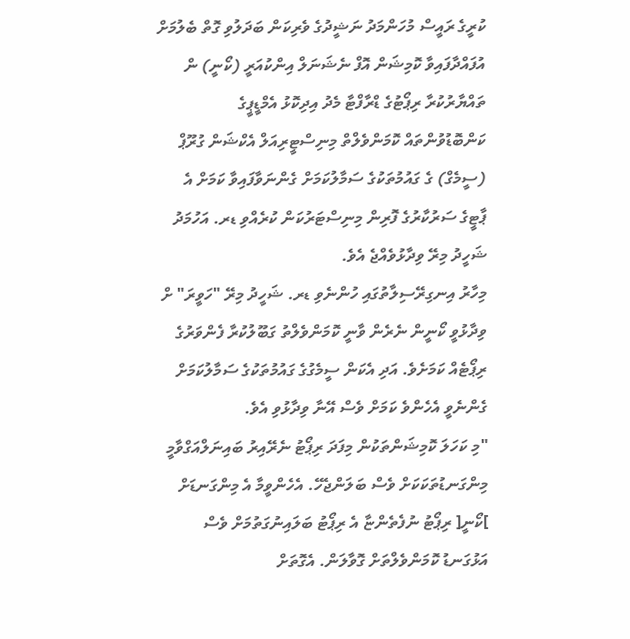ކުރީގެ ރައީސް މުހަންމަދު ނަޝީދުގެ ވެރިކަން ބަދަލުވި ގޮތް ބެލުމަށް އުފައްދާފައިވާ ކޮމިޝަން އޮފް ނެޝަނަލް އިންކުއަރީ (ކޯނީ) ން ތައްޔާރުކުރާ ރިޕޯޓުގެ ޑްރާފްޓާ މެދު އިދިކޮޅު އެމްޑީޕީގެ ކަންބޮޑުވުންތައް ކޮމަންވެލްތް މިނިސްޓީރިއަލް އެކްޝަން ގުރޫޕް (ސީމެގް) ގެ ގައުމުތަކުގެ ސަމާލުކަމަށް ގެންނަވާފައިވާ ކަމަށް އެ ޕާޓީގެ ސަރުކާރުގެ ފޮރިން މިނިސްޓަރުކަން ކުރެއްވި ޑރ. އަހުމަދު ޝަހީދު މިރޭ ވިދާޅުވެއްޖެ އެވެ.
މިހާރު އިނގިރޭސިލާތުގައި ހުންނެވި ޑރ. ޝަހީދު މިރޭ "ހަވީރަ" ށް ވިދާޅުވީ ކޯނީން ނެރެން ވާނީ ކޮމަންވެލްތު ގަބޫލުކުރާ ފެންވަރުގެ ރިޕޯޓެއް ކަމަށެވެ. އަދި އެކަން ސީމެގުގެ ގައުމުތަކުގެ ސަމާލުކަމަށް ގެންނެވީ އެހެންވެ ކަމަށް ވެސް އޭނާ ވިދާޅުވި އެވެ.
"މި ކަހަލަ ކޮމިޝަންތަކުން މިފަދަ ރިޕޯޓު ނެރޭއިރު ބައިނަލްއަގްވާމީ މިންގަނޑުތަކަކަށް ވެސް ބަލަންޖެހޭ. އެހެންވީމާ އެ މިންގަނޑަށް ]ކޯނީ[ ރިޕޯޓު ނުފެތެންޏާ އެ ރިޕޯޓު ބަލައިނުގަތުމަށް ވެސް އަޅުގަނޑު ކޮމަންވެލްތަށް ގޮވާލަން. އެގޮތަށް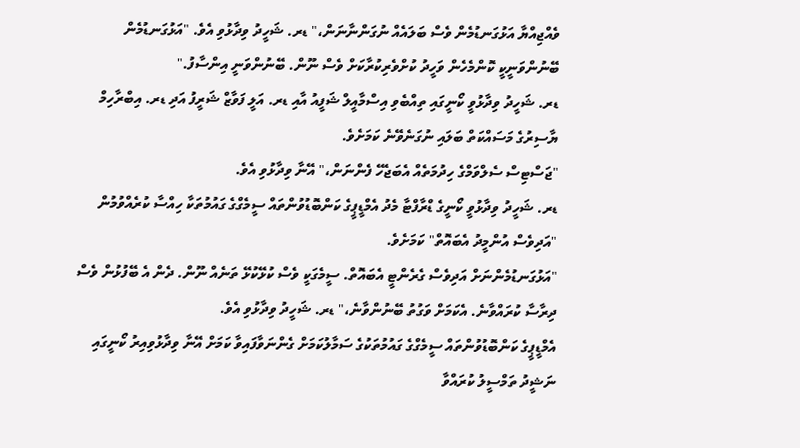ވެއްޖިއްޔާ އަޅުގަނޑުމެން ވެސް ބަލައެއް ނުގަންނާނަން،" ޑރ. ޝަހީދު ވިދާޅުވި އެވެ. "އަޅުގަނޑުމެން ބޭނުންވަނީކީ ކޮންމެހެން ވަހީދު ކުށްވެރިކުރާކަށް ވެސް ނޫން. ބޭނުންވަނީ އިންސާފު."
ޑރ. ޝަހީދު ވިދާޅުވީ ކޯނީގައި ތިއްބެވި އިސްމާއީލް ޝަފީއު އާއި ޑރ. އަލީ ފަވާޒް ޝަރީފު އަދި ޑރ. އިބްރާހިމް ޔާސިރުގެ މަސައްކަތް ބަލައި ނުގަނެވޭނެ ކަމަށެވެ.
"ޖަސްޓިސް ސެލްވަމްގެ ހިދުމަތެއް އެބަޖެހޭ ފެންނަން،" އޭނާ ވިދާޅުވި އެވެ.
ޑރ. ޝަހީދު ވިދާޅުވީ ކޯނީގެ ޑްރާފްޓާ މެދު އެމްޑީޕީގެ ކަންބޮޑުވުންތައް ސީމެގްގެ ގައުމުތަކާ ހިއްސާ ކުރެއްވުމުން "އަދިވެސް އުންމީދު އެބައޮތް" ކަމަށެވެ.
"އަޅުގަނޑުމެންނަށް އަދިވެސް ގެރެންޓީ އެބައޮތް. ސީމެގަކީ ވެސް ކުޅޭކުޅޭ ތަނެއް ނޫން. ދެން އެ ބޭފުޅުން ވެސް ދިރާސާ ކުރައްވާނެ. އެކަމަށް ވަގުތު ބޭނުންވާނެ،" ޑރ. ޝަހީދު ވިދާޅުވި އެވެ.
އެމްޑީޕީގެ ކަންބޮޑުވުންތައް ސީމެގްގެ ގައުމުތަކުގެ ސަމާލުކަމަށް ގެންނަވާފައިވާ ކަމަށް އޭނާ ވިދާޅުވިއިރު ކޯނީގައި ނަޝީދު ތަމްސީލު ކުރައްވާ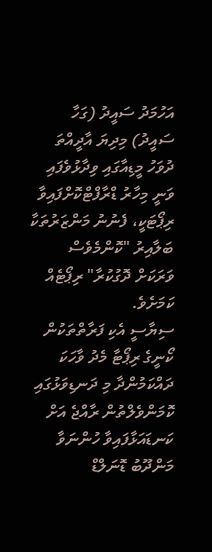އަހުމަދު ސައީދު (ގަހާ ސައީދު) މިދިޔަ އާދީއްތަ ދުވަހު މީޑިއާގައި ވިދާޅުވެފައި ވަނީ މިހާރު ޑްރާފްޓްކޮށްފައިވާ ރިޕޯޓަކީ، ފެނުނު މަންޒަރުތަކާ ބަލާއިރު "ކޮންމެވެސް ވަރަކަށް ދޮގުކުރާ" ރިޕޯޓެއް ކަމަށެވެ.
ސިޔާސީ އެކި ފަރާތްތަކުން ކޯނީގެ ރިޕޯޓާ މެދު ވާހަކަ ދައްކަމުންދާ މި ދަނޑިވަޅުގައި ކޮމަންވެލްތުން ރާއްޖެ އަށް ކަނޑައަޅާފައިވާ ހުންނަވާ މަންދޫބު ޑޮނަލްޑް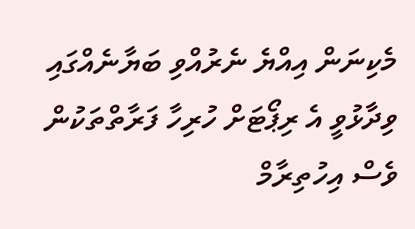މެކިނަން އިއްޔެ ނެރުއްވި ބަޔާނެއްގައި ވިދާޅުވީ އެ ރިޕޯޓަށް ހުރިހާ ފަރާތްތަކުން ވެސް އިހުތިރާމް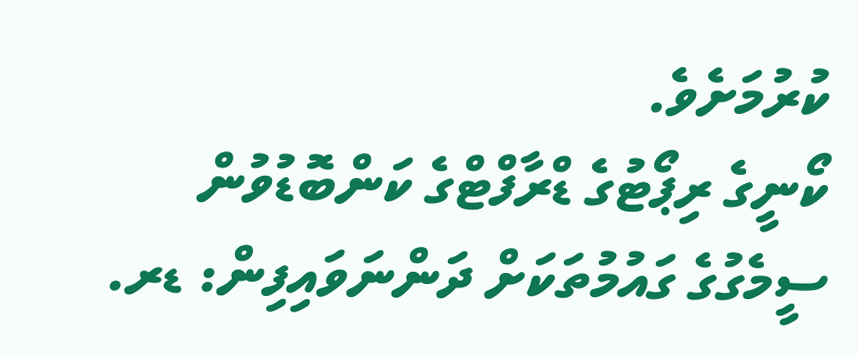ކުރުމަށެވެ.
ކޯނީގެ ރިޕޯޓުގެ ޑްރާފްޓްގެ ކަންބޮޑުވުން ސީމެގުގެ ގައުމުތަކަށް ދަންނަވައިފިން: ޑރ.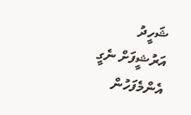ޝަހީދު
އަރުޝީފަށް ނެގީ
އެންމެފަހުން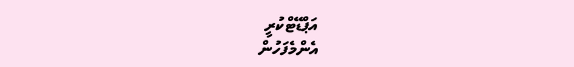އަޕްޑޭޓްކުރީ
އެންމެފަހުން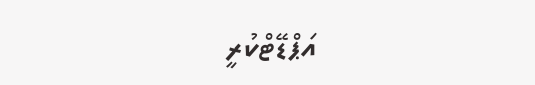އަޕްޑޭޓްކުރީ